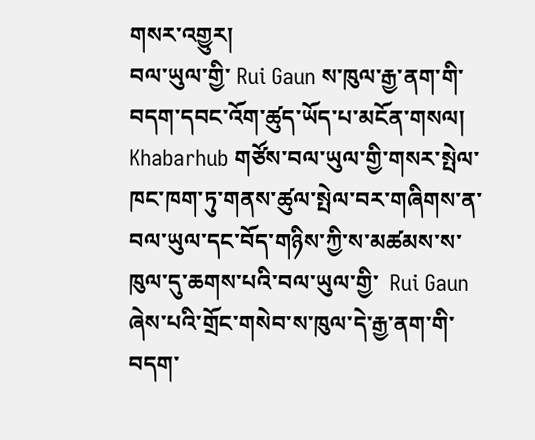གསར་འགྱུར།
བལ་ཡུལ་གྱི་ Rui Gaun ས་ཁུལ་རྒྱ་ནག་གི་བདག་དབང་འོག་ཚུད་ཡོད་པ་མངོན་གསལ།
Khabarhub གཙོས་བལ་ཡུལ་གྱི་གསར་སྤེལ་ཁང་ཁག་ཏུ་གནས་ཚུལ་སྤེལ་བར་གཞིགས་ན་བལ་ཡུལ་དང་བོད་གཉིས་ཀྱི་ས་མཚམས་ས་ཁུལ་དུ་ཆགས་པའི་བལ་ཡུལ་གྱི་  Rui Gaun ཞེས་པའི་གྲོང་གསེབ་ས་ཁུལ་དེ་རྒྱ་ནག་གི་བདག་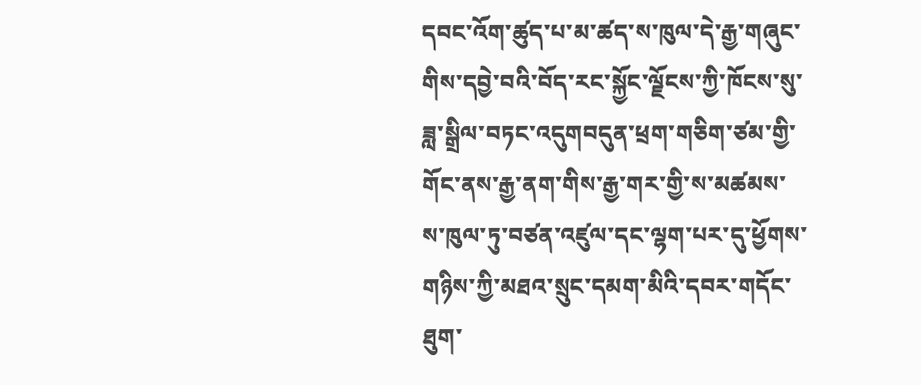དབང་འོག་ཚུད་པ་མ་ཚད་ས་ཁུལ་དེ་རྒྱ་གཞུང་གིས་དབྱེ་བའི་བོད་རང་སྐྱོང་ལྗོངས་ཀྱི་ཁོངས་སུ་ཟླ་སྒྲིལ་བཏང་འདུགབདུན་ཕྲག་གཅིག་ཙམ་གྱི་གོང་ནས་རྒྱ་ནག་གིས་རྒྱ་གར་གྱི་ས་མཚམས་ས་ཁུལ་ཏུ་བཙན་འཛུལ་དང་ལྷག་པར་དུ་ཕྱོགས་གཉིས་ཀྱི་མཐའ་སྲུང་དམག་མིའི་དབར་གདོང་ཐུག་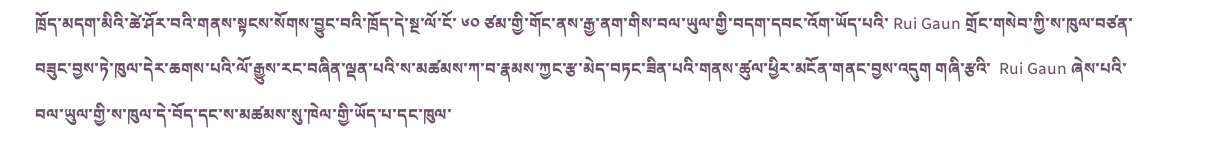ཁྲོད་མདག་མིའི་ཚེ་ཤོར་བའི་གནས་སྟངས་སོགས་བྱུང་བའི་ཁྲོད་དེ་སྔ་ལོ་ངོ་ ༦༠ ཙམ་གྱི་གོང་ནས་རྒྱ་ནག་གིས་བལ་ཡུལ་གྱི་བདག་དབང་འོག་ཡོད་པའི་ Rui Gaun གྲོང་གསེབ་ཀྱི་ས་ཁུལ་བཙན་བཟུང་བྱས་ཏེ་ཁུལ་དེར་ཆགས་པའི་ལོ་རྒྱུས་རང་བཞིན་ལྡན་པའི་ས་མཚམས་ཀ་བ་རྣམས་ཀྱང་རྩ་མེད་བཏང་ཟིན་པའི་གནས་ཚུལ་ཕྱིར་མངོན་གནང་བྱས་འདུག གཞི་རྩའི་  Rui Gaun ཞེས་པའི་བལ་ཡུལ་གྱི་ས་ཁུལ་དེ་བོད་དང་ས་མཚམས་སུ་ཁེལ་གྱི་ཡོད་པ་དང་ཁུལ་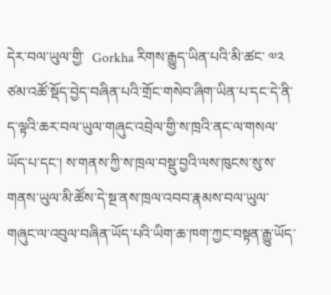དེར་བལ་ཡུལ་གྱི་  Gorkha རིགས་རྒྱུད་ཡིན་པའི་མི་ཚང་ ༧༢ ཙམ་འཚོ་སྡོད་བྱེད་བཞིན་པའི་གྲོང་གསེབ་ཞིག་ཡིན་པ་དང་དེ་ནི་ད་ལྟའི་ཆར་བལ་ཡུལ་གཞུང་འབྲེལ་གྱི་ས་ཁྲའི་ནང་ལ་གསལ་ཡོད་པ་དང་། ས་གནས་ཀྱི་ས་ཁྲལ་བསྡུ་བྱའི་ལས་ཁུངས་སུ་ས་གནས་ཡུལ་མི་ཚོས་དེ་སྔ་ནས་ཁྲལ་འབབ་རྣམས་བལ་ཡུལ་གཞུང་ལ་འབུལ་བཞིན་ཡོད་པའི་ཡིག་ཆ་ཁག་ཀྱང་བསྟན་རྒྱུ་ཡོད་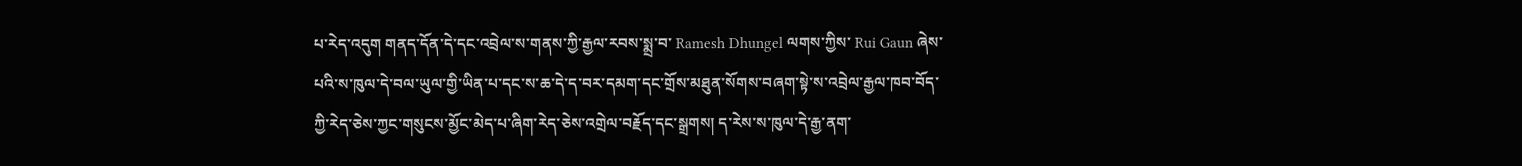པ་རེད་འདུག གནད་དོན་དེ་དང་འབྲེལ་ས་གནས་ཀྱི་རྒྱལ་རབས་སྨྲ་བ་ Ramesh Dhungel ལགས་ཀྱིས་ Rui Gaun ཞེས་པའི་ས་ཁུལ་དེ་བལ་ཡུལ་གྱི་ཡིན་པ་དང་ས་ཆ་དེ་ད་བར་དམག་དང་གྲོས་མཐུན་སོགས་བཞག་སྟེ་ས་འབྲེལ་རྒྱལ་ཁབ་བོད་ཀྱི་རེད་ཅེས་ཀྱང་གསུངས་མྱོང་མེད་པ་ཞིག་རེད་ཅེས་འགྲེལ་བརྗོད་དང་སྒྲགས། ད་རེས་ས་ཁུལ་དེ་རྒྱ་ནག་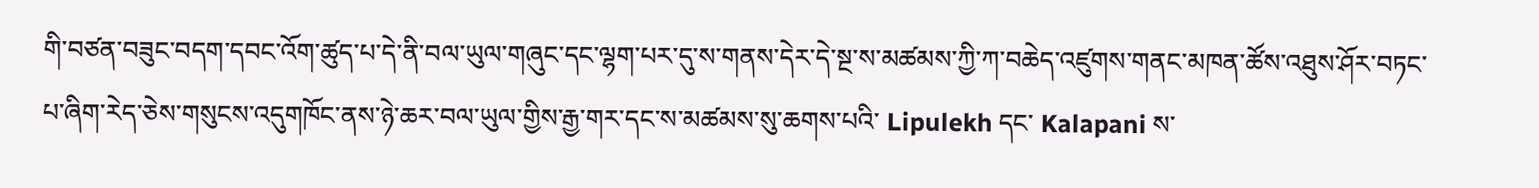གི་བཙན་བཟུང་བདག་དབང་འོག་ཚུད་པ་དེ་ནི་བལ་ཡུལ་གཞུང་དང་ལྷག་པར་དུ་ས་གནས་དེར་དེ་སྔ་ས་མཚམས་ཀྱི་ཀ་བཆེད་འཛུགས་གནང་མཁན་ཚོས་འཐུས་ཤོར་བཏང་པ་ཞིག་རེད་ཅེས་གསུངས་འདུགཁོང་ནས་ཉེ་ཆར་བལ་ཡུལ་གྱིས་རྒྱ་གར་དང་ས་མཚམས་སུ་ཆགས་པའི་ Lipulekh དང་ Kalapani ས་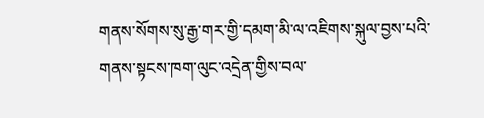གནས་སོགས་སུ་རྒྱ་གར་གྱི་དམག་མི་ལ་འཇིགས་སྐུལ་བྱས་པའི་གནས་སྟངས་ཁག་ལུང་འདྲེན་གྱིས་བལ་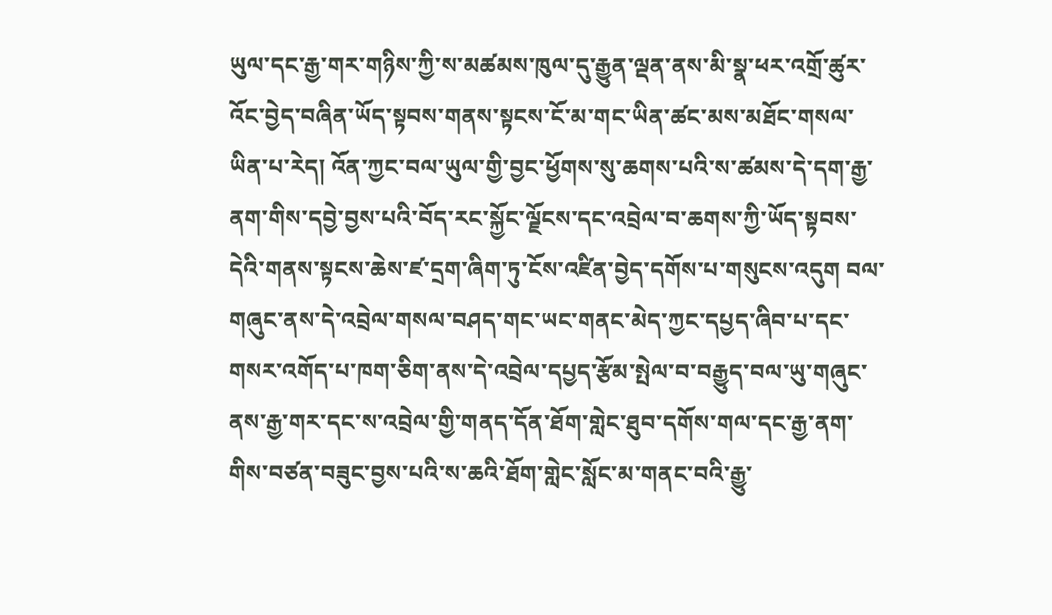ཡུལ་དང་རྒྱ་གར་གཉིས་ཀྱི་ས་མཚམས་ཁུལ་དུ་རྒྱུན་ལྡན་ནས་མི་སྣ་ཕར་འགྲོ་ཚུར་འོང་བྱེད་བཞིན་ཡོད་སྟབས་གནས་སྟངས་ངོ་མ་གང་ཡིན་ཚང་མས་མཐོང་གསལ་ཡིན་པ་རེད། འོན་ཀྱང་བལ་ཡུལ་གྱི་བྱང་ཕྱོགས་སུ་ཆགས་པའི་ས་ཚམས་དེ་དག་རྒྱ་ནག་གིས་དབྱེ་བྱས་པའི་བོད་རང་སྐྱོང་ལྗོངས་དང་འབྲེལ་བ་ཆགས་ཀྱི་ཡོད་སྟབས་དེའི་གནས་སྟངས་ཆེས་ཛ་དྲག་ཞིག་ཏུ་ངོས་འཛིན་བྱེད་དགོས་པ་གསུངས་འདུག བལ་གཞུང་ནས་དེ་འབྲེལ་གསལ་བཤད་གང་ཡང་གནང་མེད་ཀྱང་དཔྱད་ཞིབ་པ་དང་གསར་འགོད་པ་ཁག་ཅིག་ནས་དེ་འབྲེལ་དཔྱད་རྩོམ་སྤེལ་བ་བརྒྱུད་བལ་ཡུ་གཞུང་ནས་རྒྱ་གར་དང་ས་འབྲེལ་གྱི་གནད་དོན་ཐོག་གླེང་ཐུབ་དགོས་གལ་དང་རྒྱ་ནག་གིས་བཙན་བཟུང་བྱས་པའི་ས་ཆའི་ཐོག་གླེང་སློང་མ་གནང་བའི་རྒྱུ་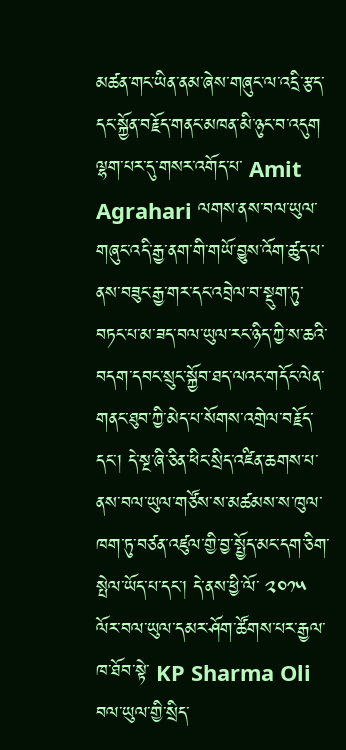མཚན་གང་ཡིན་ནམ་ཞེས་གཞུང་ལ་འདྲི་རྩད་དང་སྐྱོན་བརྗོད་གནང་མཁན་མི་ཉུང་བ་འདུག ལྷག་པར་དུ་གསར་འགོད་པ་ Amit Agrahari ལགས་ནས་བལ་ཡུལ་གཞུང་འདི་རྒྱ་ནག་གི་གཡོ་བྱུས་འོག་ཚུད་པ་ནས་བཟུང་རྒྱ་གར་དང་འབྲེལ་བ་སྡུག་ཏུ་བཏང་པ་མ་ཟད་བལ་ཡུལ་རང་ཉིད་ཀྱི་ས་ཆའི་བདག་དབང་སྲུང་སྐྱོབ་ཐད་ལའང་གདོང་ལེན་གནང་ཐུབ་ཀྱི་མེད་པ་སོགས་འགྲེལ་བརྗོད་དང་། དེ་སྔ་ཞི་ཅིན་ཕིང་སྲིད་འཛིན་ཆགས་པ་ནས་བལ་ཡུལ་གཙོས་ས་མཚམས་ས་ཁུལ་ཁག་ཏུ་བཙན་འཛུལ་གྱི་བྱ་སྤྱོད་མང་དག་ཅིག་སྤེལ་ཡོད་པ་དང་། དེ་ནས་ཕྱི་ལོ་ ༢༠༡༥ ལོར་བལ་ཡུལ་དམར་ཤོག་ཚོགས་པར་རྒྱལ་ཁ་ཐོབ་སྟེ་ KP Sharma Oli བལ་ཡུལ་གྱི་སྲིད་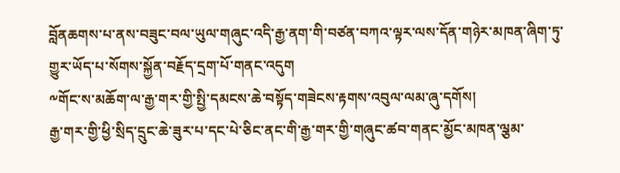བློནཆགས་པ་ནས་བཟུང་བལ་ཡུལ་གཞུང་འདི་རྒྱ་ནག་གི་བཙན་བཀའ་ལྟར་ལས་དོན་གཉེར་མཁན་ཞིག་ཏུ་གྱུར་ཡོད་པ་སོགས་སྐྱོན་བརྗོད་དྲག་པོ་གནང་འདུག
༸གོང་ས་མཆོག་ལ་རྒྱ་གར་གྱི་སྤྱི་དམངས་ཆེ་བསྟོད་གཟེངས་རྟགས་འབུལ་ལམ་ཞུ་དགོས།
རྒྱ་གར་གྱི་ཕྱི་སྲིད་དྲུང་ཆེ་ཟུར་པ་དང་པེ་ཅིང་ནང་གི་རྒྱ་གར་གྱི་གཞུང་ཚབ་གནང་མྱོང་མཁན་ལྕམ་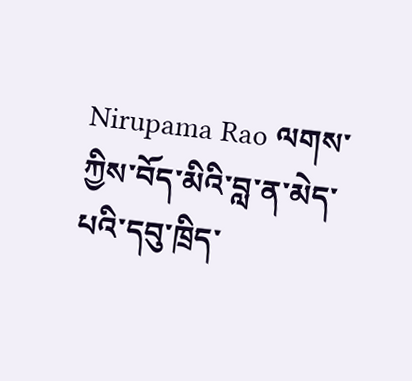Nirupama Rao ལགས་ཀྱིས་བོད་མིའི་བླ་ན་མེད་པའི་དབུ་ཁྲིད་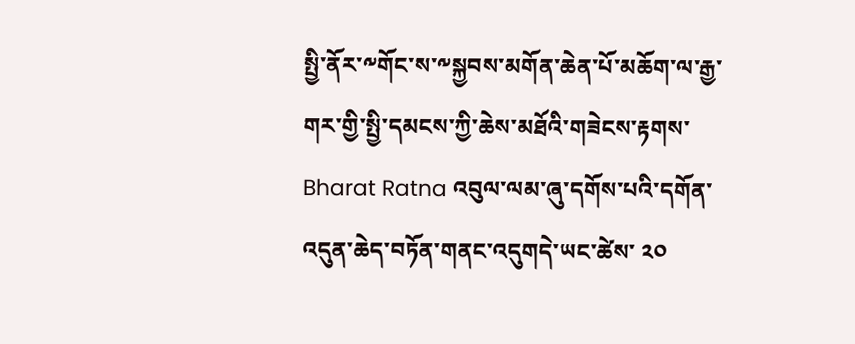སྤྱི་ནོར་༸གོང་ས་༸སྐྱབས་མགོན་ཆེན་པོ་མཆོག་ལ་རྒྱ་གར་གྱི་སྤྱི་དམངས་ཀྱི་ཆེས་མཐོའི་གཟེངས་རྟགས་ Bharat Ratna འབུལ་ལམ་ཞུ་དགོས་པའི་དགོན་འདུན་ཆེད་བཏོན་གནང་འདུགདེ་ཡང་ཚེས་ ༢༠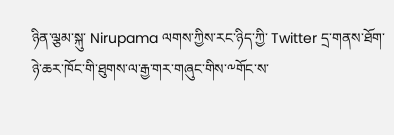ཉིན་ལྕམ་སྐུ་ Nirupama ལགས་ཀྱིས་རང་ཉིད་ཀྱི་ Twitter དྲ་གནས་ཐོག་ཉེ་ཆར་ཁོང་གི་ཐུགས་ལ་རྒྱ་གར་གཞུང་གིས་༸གོང་ས་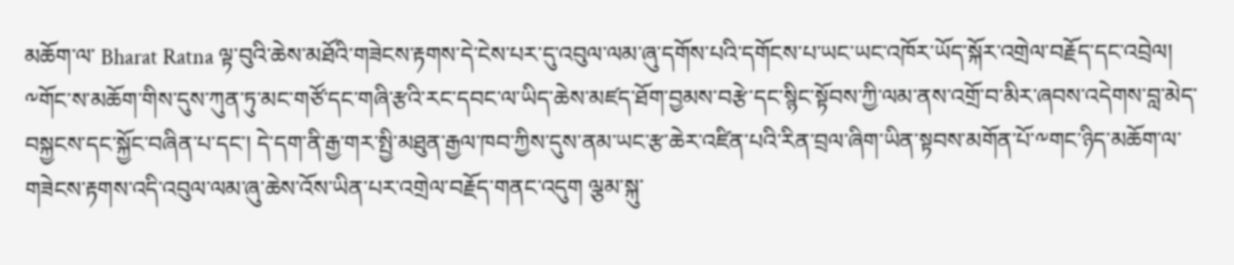མཆོག་ལ་ Bharat Ratna ལྟ་བུའི་ཆེས་མཐོའི་གཟེངས་རྟགས་དེ་ངེས་པར་དུ་འབུལ་ལམ་ཞུ་དགོས་པའི་དགོངས་པ་ཡང་ཡང་འཁོར་ཡོད་སྐོར་འགྲེལ་བརྗོད་དང་འབྲེལ། ༸གོང་ས་མཆོག་གིས་དུས་ཀུན་ཏུ་མང་གཙོ་དང་གཞི་རྩའི་རང་དབང་ལ་ཡིད་ཆེས་མཛད་ཐོག་བྱམས་བརྩེ་དང་སྙིང་སྟོབས་ཀྱི་ལམ་ནས་འགྲོ་བ་མིར་ཞབས་འདེགས་བླ་མེད་བསྐྱངས་དང་སྐྱོང་བཞིན་པ་དང་། དེ་དག་ནི་རྒྱ་གར་སྤྱི་མཐུན་རྒྱལ་ཁབ་ཀྱིས་དུས་ནམ་ཡང་རྩ་ཆེར་འཛིན་པའི་རིན་བྲལ་ཞིག་ཡིན་སྟབས་མགོན་པོ་༸གང་ཉིད་མཆོག་ལ་གཟེངས་རྟགས་འདི་འབུལ་ལམ་ཞུ་ཆེས་འོས་ཡིན་པར་འགྲེལ་བརྗོད་གནང་འདུག ལྕམ་སྐུ་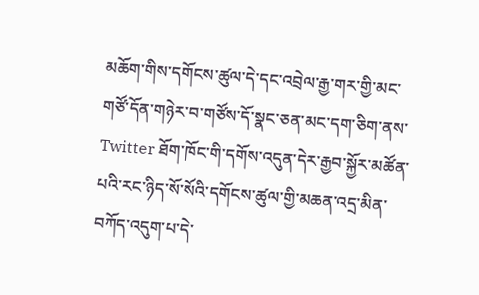མཆོག་གིས་དགོངས་ཚུལ་དེ་དང་འབྲེལ་རྒྱ་གར་གྱི་མང་གཙོ་དོན་གཉེར་བ་གཙོས་དོ་སྣང་ཅན་མང་དག་ཅིག་ནས་ Twitter ཐོག་ཁོང་གི་དགོས་འདུན་དེར་རྒྱབ་སྐྱོར་མཚོན་པའི་རང་ཉིད་སོ་སོའི་དགོངས་ཚུལ་གྱི་མཆན་འདྲ་མིན་བཀོད་འདུག་པ་དེ་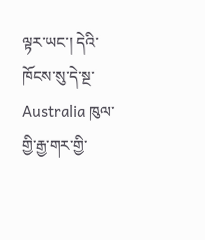ལྟར་ཡང་། དེའི་ཁོངས་སུ་དེ་སྔ་ Australia ཁུལ་གྱི་རྒྱ་གར་གྱི་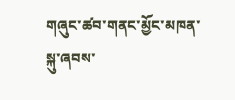གཞུང་ཚབ་གནང་མྱོང་མཁན་སྐུ་ཞབས་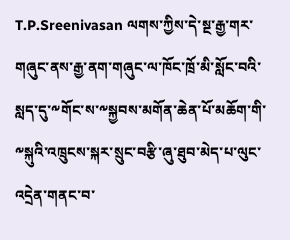T.P.Sreenivasan ལགས་ཀྱིས་དེ་སྔ་རྒྱ་གར་གཞུང་ནས་རྒྱ་ནག་གཞུང་ལ་ཁོང་ཁྲོ་མི་སློང་བའི་སླད་དུ་༸གོང་ས་༸སྐྱབས་མགོན་ཆེན་པོ་མཆོག་གི་༸སྐུའི་འཁྲུངས་སྐར་སྲུང་བརྩི་ཞུ་ཐུབ་མེད་པ་ལུང་འདྲེན་གནང་བ་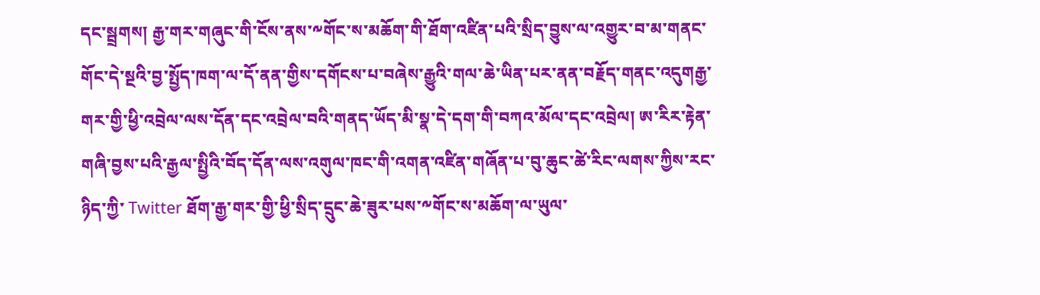དང་སྦྲགས། རྒྱ་གར་གཞུང་གི་ངོས་ནས་༸གོང་ས་མཆོག་གི་ཐོག་འཛིན་པའི་སྲིད་བྱུས་ལ་འགྱུར་བ་མ་གནང་གོང་དེ་སྔའི་བྱ་སྤྱོད་ཁག་ལ་དོ་ནན་གྱིས་དགོངས་པ་བཞེས་རྒྱུའི་གལ་ཆེ་ཡིན་པར་ནན་བརྗོད་གནང་འདུགརྒྱ་གར་གྱི་ཕྱི་འབྲེལ་ལས་དོན་དང་འབྲེལ་བའི་གནད་ཡོད་མི་སྣ་དེ་དག་གི་བཀའ་མོལ་དང་འབྲེལ། ཨ་རིར་རྟེན་གཞི་བྱས་པའི་རྒྱལ་སྤྱིའི་བོད་དོན་ལས་འགུལ་ཁང་གི་འགན་འཛིན་གཞོན་པ་བུ་ཆུང་ཚེ་རིང་ལགས་ཀྱིས་རང་ཉིད་ཀྱི་ Twitter ཐོག་རྒྱ་གར་གྱི་ཕྱི་སྲིད་དྲུང་ཆེ་ཟུར་པས་༸གོང་ས་མཆོག་ལ་ཡུལ་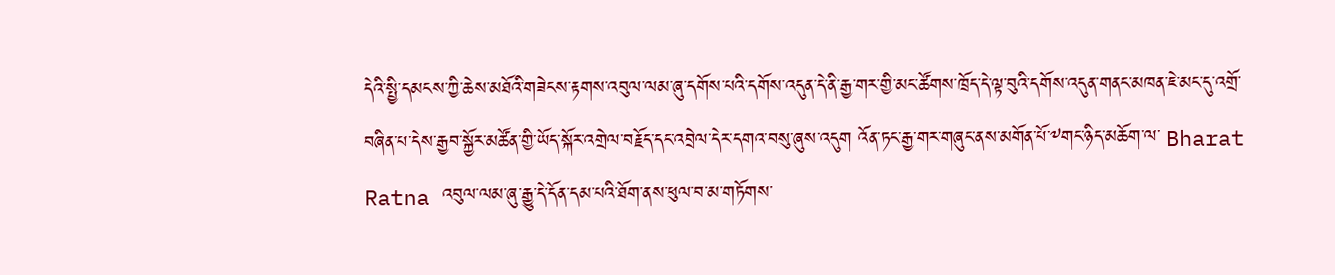དེའི་སྤྱི་དམངས་ཀྱི་ཆེས་མཐོའི་གཟེངས་རྟགས་འབུལ་ལམ་ཞུ་དགོས་པའི་དགོས་འདུན་དེ་ནི་རྒྱ་གར་གྱི་མང་ཚོགས་ཁྲོད་དེ་ལྟ་བུའི་དགོས་འདུན་གནང་མཁན་ཇེ་མང་དུ་འགྲོ་བཞིན་པ་དེས་རྒྱབ་སྐྱོར་མཚོན་གྱི་ཡོད་སྐོར་འགྲེལ་བརྗོད་དང་འབྲེལ་དེར་དགའ་བསུ་ཞུས་འདུག འོན་ཏང་རྒྱ་གར་གཞུང་ནས་མགོན་པོ་༸གང་ཉིད་མཆོག་ལ་ Bharat Ratna འབུལ་ལམ་ཞུ་རྒྱུ་དེ་དོན་དམ་པའི་ཐོག་ནས་ཕུལ་བ་མ་གཏོགས་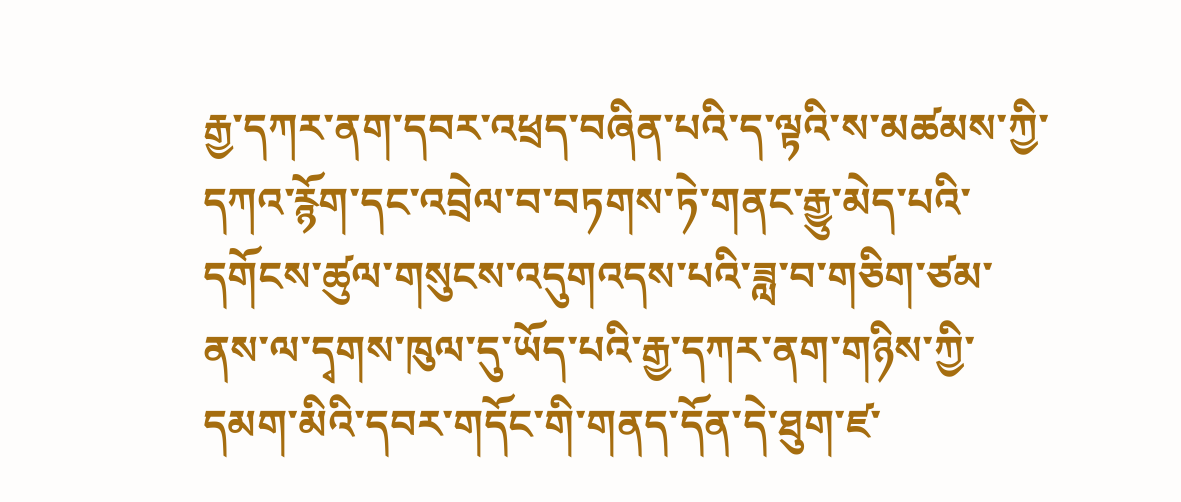རྒྱ་དཀར་ནག་དབར་འཕྲད་བཞིན་པའི་ད་ལྟའི་ས་མཚམས་ཀྱི་དཀའ་རྙོག་དང་འབྲེལ་བ་བཏགས་ཏེ་གནང་རྒྱུ་མེད་པའི་དགོངས་ཚུལ་གསུངས་འདུགའདས་པའི་ཟླ་བ་གཅིག་ཙམ་ནས་ལ་དྭགས་ཁུལ་དུ་ཡོད་པའི་རྒྱ་དཀར་ནག་གཉིས་ཀྱི་དམག་མིའི་དབར་གདོང་གི་གནད་དོན་དེ་ཐུག་ཛ་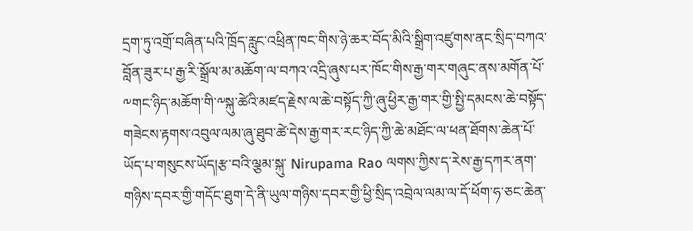དྲག་ཏུ་འགྲོ་བཞིན་པའི་ཁྲོད་རླུང་འཕྲིན་ཁང་གིས་ཉེ་ཆར་བོད་མིའི་སྒྲིག་འཛུགས་ནང་སྲིད་བཀའ་བློན་ཟུར་པ་རྒྱ་རི་སྒྲོལ་མ་མཆོག་ལ་བཀའ་འདྲི་ཞུས་པར་ཁོང་གིས་རྒྱ་གར་གཞུང་ནས་མགོན་པོ་༸གང་ཉིད་མཆོག་གི་༸སྐུ་ཚེའི་མཛད་རྗེས་ལ་ཆེ་བསྟོད་ཀྱི་ཞུ་ཕྱིར་རྒྱ་གར་གྱི་སྤྱི་དམངས་ཆེ་བསྟོད་གཟེངས་རྟགས་འབུལ་ལམ་ཞུ་ཐུབ་ཚེ་དེས་རྒྱ་གར་རང་ཉིད་ཀྱི་ཆེ་མཐོང་ལ་ཕན་ཐོགས་ཆེན་པོ་ཡོད་པ་གསུངས་ཡོད།རྩ་བའི་ལྕམ་སྐུ་ Nirupama Rao ལགས་ཀྱིས་ད་རེས་རྒྱ་དཀར་ནག་གཉིས་དབར་གྱི་གདོང་ཐུག་དེ་ནི་ཡུལ་གཉིས་དབར་གྱི་ཕྱི་སྲིད་འབྲེལ་ལམ་ལ་དོ་ཕོག་ཧ་ཅང་ཆེན་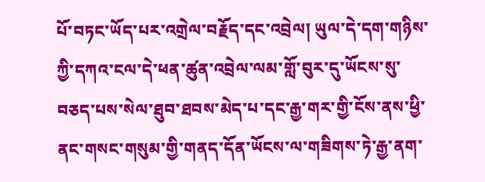པོ་བཏང་ཡོད་པར་འགྲེལ་བརྗོད་དང་འབྲེལ། ཡུལ་དེ་དག་གཉིས་ཀྱི་དཀའ་ངལ་དེ་ཕན་ཚུན་འབྲེལ་ལམ་གློ་བུར་དུ་ཡོངས་སུ་བཅད་པས་སེལ་ཐུབ་ཐབས་མེད་པ་དང་རྒྱ་གར་གྱི་ངོས་ནས་ཕྱི་ནང་གསང་གསུམ་གྱི་གནད་དོན་ཡོངས་ལ་གཟིགས་ཏེ་རྒྱ་ནག་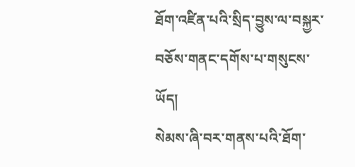ཐོག་འཛིན་པའི་སྲིད་བྱུས་ལ་བསྐྱར་བཅོས་གནང་དགོས་པ་གསུངས་ཡོད།
སེམས་ཞི་བར་གནས་པའི་ཐོག་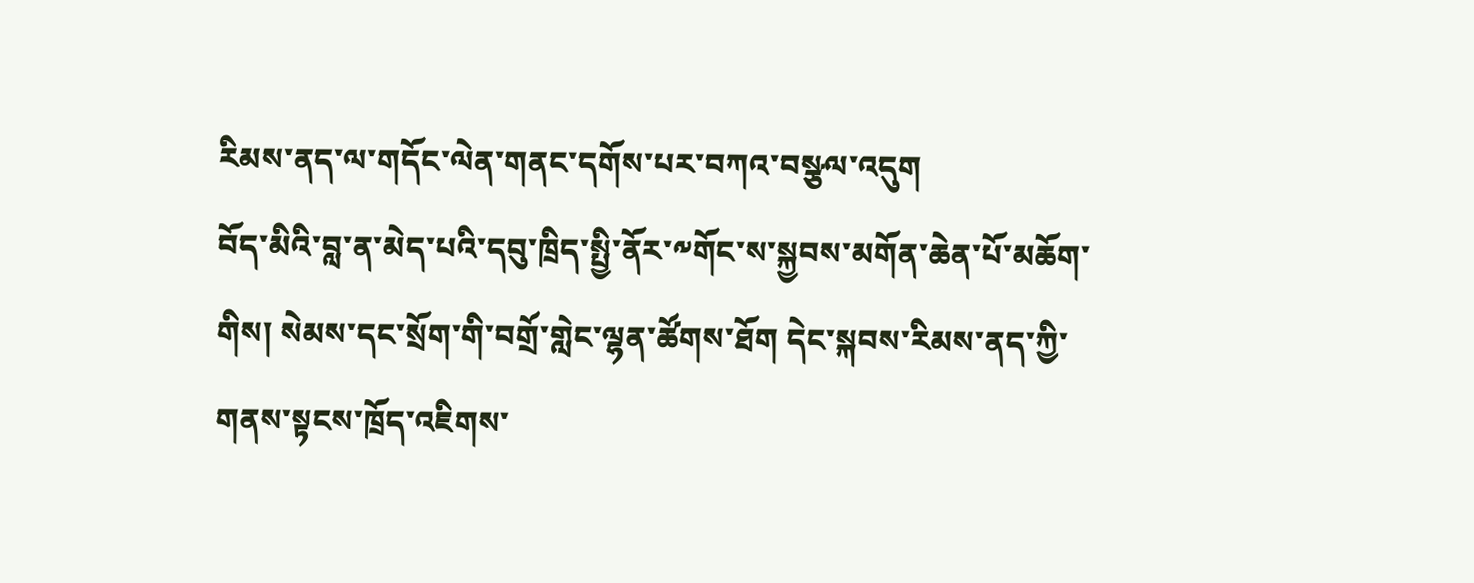རིམས་ནད་ལ་གདོང་ལེན་གནང་དགོས་པར་བཀའ་བསྩལ་འདུག
བོད་མིའི་བླ་ན་མེད་པའི་དབུ་ཁྲིད་སྤྱི་ནོར་༸གོང་ས་སྐྱབས་མགོན་ཆེན་པོ་མཆོག་གིས། སེམས་དང་སྲོག་གི་བགྲོ་གླེང་ལྷན་ཚོགས་ཐོག དེང་སྐབས་རིམས་ནད་ཀྱི་གནས་སྟངས་ཁྲོད་འཇིགས་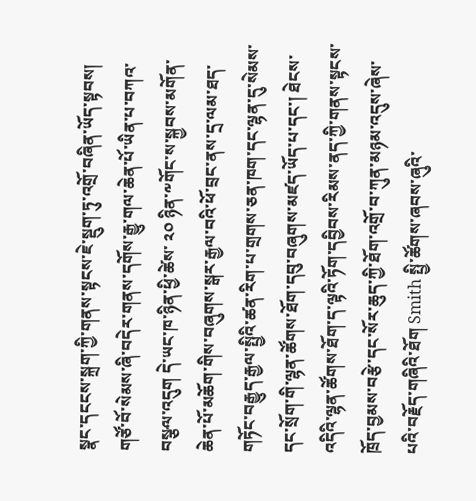སྣང་དངངས་སྐྲག་ཀྱི་གནས་སྟངས་ཇེ་སྡུག་ཏུ་འགྲོ་བཞིན་ཡོད་སྟབས། གཙོ་བོ་སེམས་ཞི་བདེར་གནས་དགོས་རྒྱུ་གལ་ཆེན་པོ་ཡིན་པ་བཀའ་བསྩལ་འདུག དེ་ཡང་ཁ་ཉིན་ཕྱི་ཚེས་ ༢༠ ཉིན་༸གོང་ས་སྐྱབས་མགོན་ཆེན་པོ་མཆོག་གིས་བཞུགས་སྒར་རྒྱལ་བའི་ཕོ་བྲང་ནས་དྲ་ལམ་ཐད་གཏོང་བརྒྱུད་རྒྱལ་སྤྱིའི་ཚན་རིག་པ་གྲགས་ཅན་ཁག་དང་ལྷན་དུ་སེམས་དང་སྲོག་གི་ལྷན་ཚོགས་ཐོག་དབུ་བཞུགས་མཛད་ཡོད་པ་དང་། ཐེངས་འདིའི་ལྷན་ཚོགས་ཐོག་ད་ལྟའི་ཏོག་དབྱིབས་རིམས་ནད་ཀྱི་གནས་སྟངས་ཁྲོད་བྱམས་བརྩེ་དང་སོར་ཆུད་ཀྱི་ཐོག་འགྲོ་བ་ཀུན་མཉམ་འདུས་ཞེས་པའི་བརྗོད་གཞིའི་ཐོག Smith སྤྱི་ཚོགས་ཞབས་ཞུའི་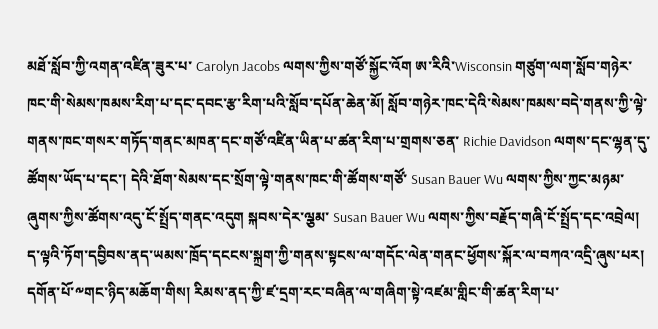མཐོ་སློབ་ཀྱི་འགན་འཛིན་ཟུར་པ་ Carolyn Jacobs ལགས་ཀྱིས་གཙོ་སྐྱོང་འོག ཨ་རིའི་Wisconsin གཙུག་ལག་སློབ་གཉེར་ཁང་གི་སེམས་ཁམས་རིག་པ་དང་དབང་རྩ་རིག་པའི་སློབ་དཔོན་ཆེན་མོ། སློབ་གཉེར་ཁང་དེའི་སེམས་ཁམས་བདེ་གནས་ཀྱི་ལྟེ་གནས་ཁང་གསར་གཏོད་གནང་མཁན་དང་གཙོ་འཛིན་ཡིན་པ་ཚན་རིག་པ་གྲགས་ཅན་ Richie Davidson ལགས་དང་ལྷན་དུ་ཚོགས་ཡོད་པ་དང་། དེའི་ཐོག་སེམས་དང་སྲོག་ལྟེ་གནས་ཁང་གི་ཚོགས་གཙོ་ Susan Bauer Wu ལགས་ཀྱིས་ཀྱང་མཉམ་ཞུགས་ཀྱིས་ཚོགས་འདུ་ངོ་སྤྲོད་གནང་འདུག སྐབས་དེར་ལྕམ་ Susan Bauer Wu ལགས་ཀྱིས་བརྗོད་གཞི་ངོ་སྤྲོད་དང་འབྲེལ། ད་ལྟའི་ཏོག་དབྱིབས་ནད་ཡམས་ཁྲོད་དངངས་སྐྲག་ཀྱི་གནས་སྟངས་ལ་གདོང་ལེན་གནང་ཕྱོགས་སྐོར་ལ་བཀའ་འདྲི་ཞུས་པར། དགོན་པོ་༸གང་ཉིད་མཆོག་གིས། རིམས་ནད་ཀྱི་ཛ་དྲག་རང་བཞིན་ལ་གཞིག་སྟེ་འཛམ་གླིང་གི་ཚན་རིག་པ་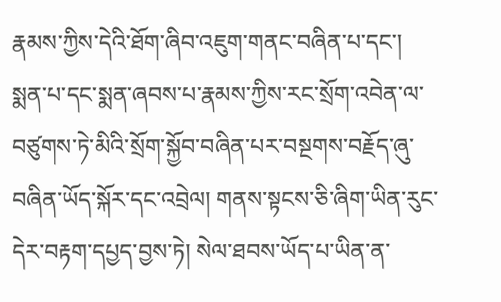རྣམས་ཀྱིས་དེའི་ཐོག་ཞིབ་འཇུག་གནང་བཞིན་པ་དང་། སྨན་པ་དང་སྨན་ཞབས་པ་རྣམས་ཀྱིས་རང་སྲོག་འབེན་ལ་བཙུགས་ཏེ་མིའི་སྲོག་སྐྱོབ་བཞིན་པར་བསྔགས་བརྗོད་ཞུ་བཞིན་ཡོད་སྐོར་དང་འབྲེལ། གནས་སྟངས་ཅི་ཞིག་ཡིན་རུང་དེར་བརྟག་དཔྱད་བྱས་ཏེ། སེལ་ཐབས་ཡོད་པ་ཡིན་ན་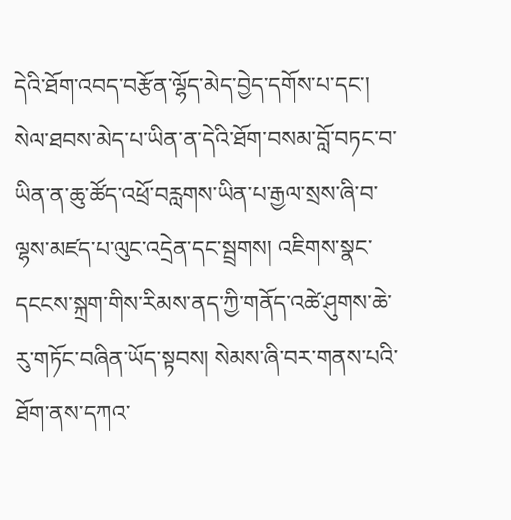དེའི་ཐོག་འབད་བརྩོན་ལྷོད་མེད་བྱེད་དགོས་པ་དང་། སེལ་ཐབས་མེད་པ་ཡིན་ན་དེའི་ཐོག་བསམ་བློ་བཏང་བ་ཡིན་ན་ཆུ་ཚོད་འཕྲོ་བརླགས་ཡིན་པ་རྒྱལ་སྲས་ཞི་བ་ལྷས་མཛད་པ་ལུང་འདྲེན་དང་སྦྲགས། འཇིགས་སྣང་དངངས་སྐྲག་གིས་རིམས་ནད་ཀྱི་གནོད་འཚེ་ཤུགས་ཆེ་རུ་གཏོང་བཞིན་ཡོད་སྟབས། སེམས་ཞི་བར་གནས་པའི་ཐོག་ནས་དཀའ་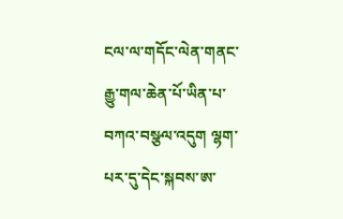ངལ་ལ་གདོང་ལེན་གནང་རྒྱུ་གལ་ཆེན་པོ་ཡིན་པ་བཀའ་བསྩལ་འདུག ལྷག་པར་དུ་དེང་སྐབས་ཨ་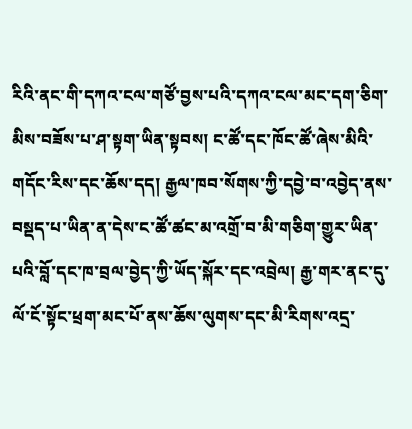རིའི་ནང་གི་དཀའ་ངལ་གཙོ་བྱས་པའི་དཀའ་ངལ་མང་དག་ཅིག་མིས་བཟོས་པ་ཤ་སྟག་ཡིན་སྟབས། ང་ཚོ་དང་ཁོང་ཚོ་ཞེས་མིའི་གདོང་རིས་དང་ཆོས་དད། རྒྱལ་ཁབ་སོགས་ཀྱི་དབྱེ་བ་འབྱེད་ནས་བསྡད་པ་ཡིན་ན་དེས་ང་ཚོ་ཚང་མ་འགྲོ་བ་མི་གཅིག་གྱུར་ཡིན་པའི་བློ་དང་ཁ་བྲལ་བྱེད་ཀྱི་ཡོད་སྐོར་དང་འབྲེལ། རྒྱ་གར་ནང་དུ་ལོ་ངོ་སྟོང་ཕྲག་མང་པོ་ནས་ཆོས་ལུགས་དང་མི་རིགས་འདྲ་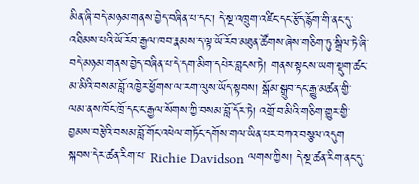མིན་ཞི་བདེ་མཉམ་གནས་བྱེད་བཞིན་པ་དང་། དེ་སྔ་འཁྲུག་འཛིང་དང་རྩོད་རྙོག་གི་ནང་དུ་འཐིམས་པའི་ཡོ་རོབ་རྒྱལ་ཁབ་རྣམས་ད་ལྟ་ཡོ་རོབ་མཐུན་ཚོགས་ཞེས་གཅིག་ཏུ་སྒྲིལ་ཏེ་ཞི་བདེ་མཉམ་གནས་བྱེད་བཞིན་པ་དེ་དག་མིག་དཔེར་བླངས་ཏེ། གནས་སྟངས་ཡག་སྡུག་ཚང་མ་མིའི་བསམ་བློ་འཁྱེར་ཕྱོགས་ལ་རག་ལུས་ཡོད་སྟབས། སྒོམ་སྒྲུབ་དང་རྒྱུ་མཚན་གྱི་ལམ་ནས་ཁོང་ཁྲོ་དང་ང་རྒྱལ་སོགས་ཀྱི་བསམ་བློ་དོར་ཏེ། འགྲོ་བ་མིའི་གཅིག་གྱུར་གྱི་བྱམས་བརྩེའི་བསམ་བློ་གོང་འཕེལ་གཏོང་དགོས་གལ་ཡིན་པར་བཀའ་བསྩལ་འདུག སྐབས་དེར་ཚན་རིག་པ་ Richie Davidson ལགས་ཀྱིས། དེ་སྔ་ཚན་རིག་ནང་དུ་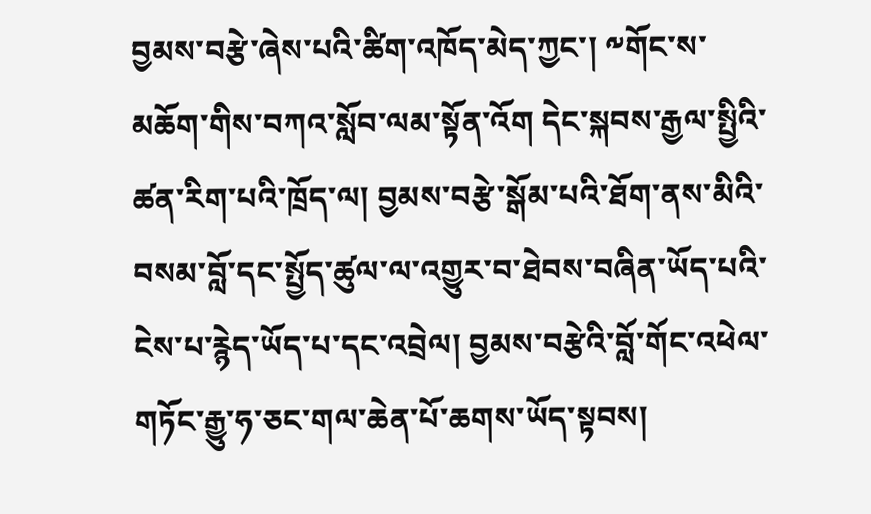བྱམས་བརྩེ་ཞེས་པའི་ཚིག་འཁོད་མེད་ཀྱང་། ༸གོང་ས་མཆོག་གིས་བཀའ་སློབ་ལམ་སྟོན་འོག དེང་སྐབས་རྒྱལ་སྤྱིའི་ཚན་རིག་པའི་ཁྲོད་ལ། བྱམས་བརྩེ་སྒོམ་པའི་ཐོག་ནས་མིའི་བསམ་བློ་དང་སྤྱོད་ཚུལ་ལ་འགྱུར་བ་ཐེབས་བཞིན་ཡོད་པའི་ངེས་པ་རྙེད་ཡོད་པ་དང་འབྲེལ། བྱམས་བརྩེའི་བློ་གོང་འཕེལ་གཏོང་རྒྱུ་ཧ་ཅང་གལ་ཆེན་པོ་ཆགས་ཡོད་སྟབས།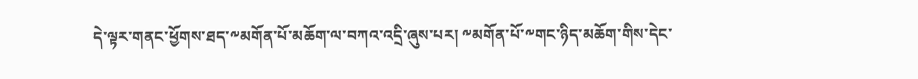དེ་ལྟར་གནང་ཕྱོགས་ཐད་༸མགོན་པོ་མཆོག་ལ་བཀའ་འདྲི་ཞུས་པར། ༸མགོན་པོ་༸གང་ཉིད་མཆོག་གིས་དེང་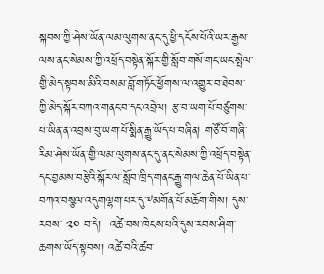སྐབས་ཀྱི་ཤེས་ཡོན་ལམ་ལུགས་ནང་དུ་ཕྱི་དངོས་པོའི་ཡར་རྒྱས་ལས་ནང་སེམས་ཀྱི་འཕྲོད་བསྟེན་སྐོར་གྱི་སློབ་གསོ་གང་ཡང་སྤེལ་གྱི་མེད་སྟབས་མིའི་བསམ་བློ་གཏོང་ཕྱོགས་ལ་འགྱུར་བ་ཐེབས་ཀྱི་མེད་སྐོར་བཀའ་གནང་བ་དང་འབྲེལ། རྩ་བ་ཡག་པོ་བཙུགས་པ་ཡིན་ན་འབྲས་བུ་ཡག་པོ་སྨིན་རྒྱུ་ཡོད་པ་བཞིན། གཙོ་བོ་གཞི་རིམ་ཤེས་ཡོན་གྱི་ལམ་ལུགས་ནང་དུ་ནང་སེམས་ཀྱི་འཕྲོད་བསྟེན་དང་བྱམས་བརྩེའི་སྐོར་ལ་སློབ་ཁྲིད་གནང་རྒྱུ་གལ་ཆེན་པོ་ཡིན་པ་བཀའ་བསྩལ་འདུགལྷག་པར་དུ་༸མགོན་པོ་མཆོག་གིས། དུས་རབས་ ༢༠ བ་དེ།  འཚེ་བས་ཁེངས་པའི་དུས་རབས་ཤིག་ཆགས་ཡོད་སྟབས། འཚེ་བའི་ཚབ་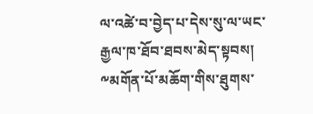ལ་འཚེ་བ་བྱེད་པ་དེས་སུ་ལ་ཡང་རྒྱལ་ཁ་ཐོབ་ཐབས་མེད་སྟབས། ༸མགོན་པོ་མཆོག་གིས་ཐུགས་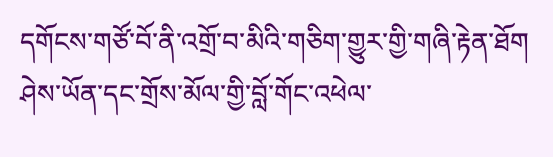དགོངས་གཙོ་བོ་ནི་འགྲོ་བ་མིའི་གཅིག་གྱུར་གྱི་གཞི་རྟེན་ཐོག ཤེས་ཡོན་དང་གྲོས་མོལ་གྱི་བློ་གོང་འཕེལ་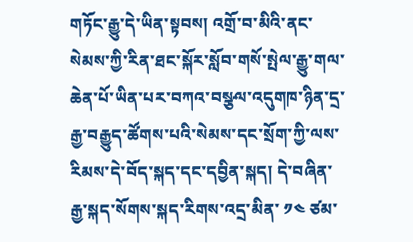གཏོང་རྒྱུ་དེ་ཡིན་སྟབས། འགྲོ་བ་མིའི་ནང་སེམས་ཀྱི་རིན་ཐང་སྐོར་སློབ་གསོ་སྤེལ་རྒྱུ་གལ་ཆེན་པོ་ཡིན་པར་བཀའ་བསྩལ་འདུགཁ་ཉིན་དྲ་རྒྱ་བརྒྱུད་ཚོགས་པའི་སེམས་དང་སྲོག་ཀྱི་ལས་རིམས་དེ་བོད་སྐད་དང་དབྱིན་སྐད། དེ་བཞིན་རྒྱ་སྐད་སོགས་སྐད་རིགས་འདྲ་མིན་ ༡༤ ཙམ་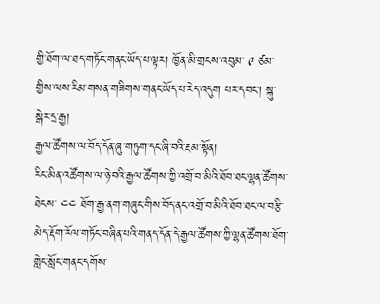གྱི་ཐོག་ལ་ཐད་གཏོང་གནང་ཡོད་པ་ལྟར། ཁྱོན་མི་གྲངས་འབུམ་ ༩ ཙམ་གྱིས་ལས་རིམ་གསན་གཟིགས་གནང་ཡོད་པ་རེད་འདུག པར་དབང་། སྐུ་སྒེར་དྲ་རྒྱ།
རྒྱལ་ཚོགས་ལ་བོད་དོན་ཞུ་གཏུག་དང་ཞི་བའི་རྔམ་སྟོན།
རིང་མིན་འཚོགས་ལ་ཉེ་བའི་རྒྱལ་ཚོགས་ཀྱི་འགྲོ་བ་མིའི་ཐོབ་ཐང་ལྷན་ཚོགས་ཐེངས་ ༤༤ ཐོག་རྒྱ་ནག་གཞུང་གིས་བོད་ནང་འགྲོ་བ་མིའི་ཐོབ་ཐང་ལ་བརྩི་མེད་རྡོག་རོལ་གཏོང་བཞིན་པའི་གནད་དོན་དེ་རྒྱལ་ཚོགས་ཀྱི་ལྷན་ཚོགས་ཐོག་གླེང་སློང་གནང་དགོས་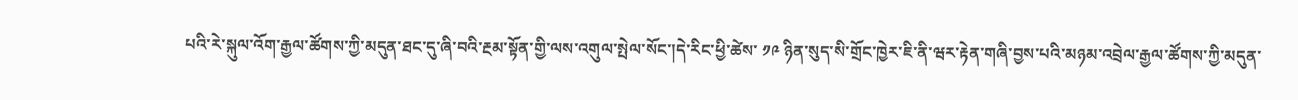པའི་རེ་སྐུལ་འོག་རྒྱལ་ཚོགས་ཀྱི་མདུན་ཐང་དུ་ཞི་བའི་རྔམ་སྟོན་གྱི་ལས་འགུལ་སྤེལ་སོང་།དེ་རིང་ཕྱི་ཚེས་ ༡༩ ཉིན་སུད་སི་གྲོང་ཁྱེར་ཇི་ནི་ཝར་རྟེན་གཞི་བྱས་པའི་མཉམ་འབྲེལ་རྒྱལ་ཚོགས་ཀྱི་མདུན་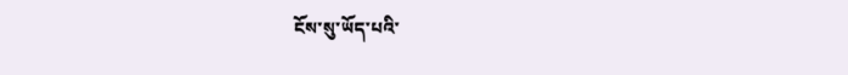ངོས་སུ་ཡོད་པའི་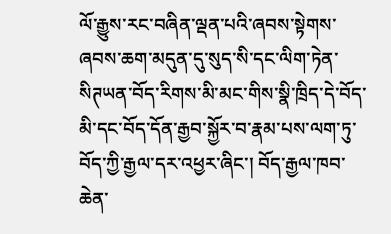ལོ་རྒྱུས་རང་བཞིན་ལྡན་པའི་ཞབས་སྟེགས་ཞབས་ཆག་མདུན་དུ་སུད་སི་དང་ལིག་ཏེན་སིཊཡན་བོད་རིགས་མི་མང་གིས་སྣི་ཁྲིད་དེ་བོད་མི་དང་བོད་དོན་རྒྱབ་སྐྱོར་བ་རྣམ་པས་ལག་ཏུ་བོད་ཀྱི་རྒྱལ་དར་འཕྱར་ཞིང་། བོད་རྒྱལ་ཁབ་ཆེན་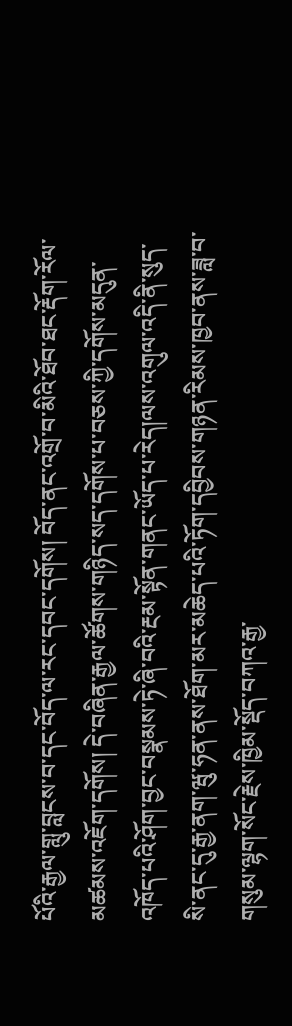པོའི་རྒྱལ་གླུ་བླངས་བ་དང་བོད་ལ་རང་དབང་དགོས། བོད་ནང་འགྲོ་བ་མིའི་ཐོབ་ཐང་རྡོག་རོལ་མཚམས་འཇོག་དགོས། དེ་བཞིན་རྒྱལ་ཚོགས་གཉིད་སད་དགོས་པ་བཅས་ཀྱི་དགོས་མདུན་འཁོད་པའི་ཤོག་བྱང་བསྣམས་ཏེ་ཞི་བའི་རྔམ་སྟོན་གནང་ཡོད་པ་རེད།ལས་འགུལ་འདི་ནི་སུད་སི་ནང་དུ་རྒྱ་ནག་ཝུ་ཧན་ནས་ཐོག་མར་མཆེད་པའི་ཏོག་དབྱིབས་གཉན་རིམས་ཁྱབ་ནས་ཟླ་བ་གསུམ་ལྷག་སོང་རྗེས་ཁྱིམ་སྡོད་བཀའ་རྒྱ་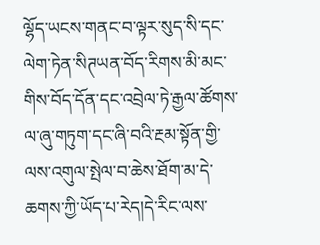ལྷོད་ཡངས་གནང་བ་ལྟར་སུད་སི་དང་ལེག་ཏེན་སིཊཡན་བོད་རིགས་མི་མང་གིས་བོད་དོན་དང་འབྲེལ་ཏེ་རྒྱལ་ཚོགས་ལ་ཞུ་གཏུག་དང་ཞི་བའི་རྔམ་སྟོན་གྱི་ལས་འགུལ་སྤེལ་བ་ཆེས་ཐོག་མ་དེ་ཆགས་ཀྱི་ཡོད་པ་རེད།དེ་རིང་ལས་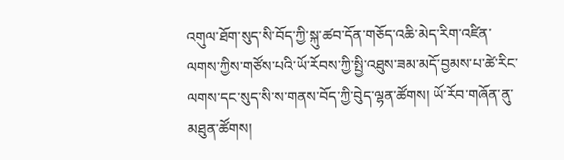འགུལ་ཐོག་སུད་སི་བོད་ཀྱི་སྐུ་ཚབ་དོན་གཅོད་འཆི་མེད་རིག་འཛིན་ལགས་ཀྱིས་གཙོས་པའི་ཡོ་རོབས་ཀྱི་སྤྱི་འཐུས་ཟམ་མདོ་བྱམས་པ་ཚེ་རིང་ལགས་དང་སུད་སི་ས་གནས་བོད་ཀྱི་བེུད་ལྷན་ཚོགས། ཡོ་རོབ་གཞོན་ནུ་མཐུན་ཚོགས།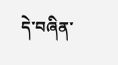དེ་བཞིན་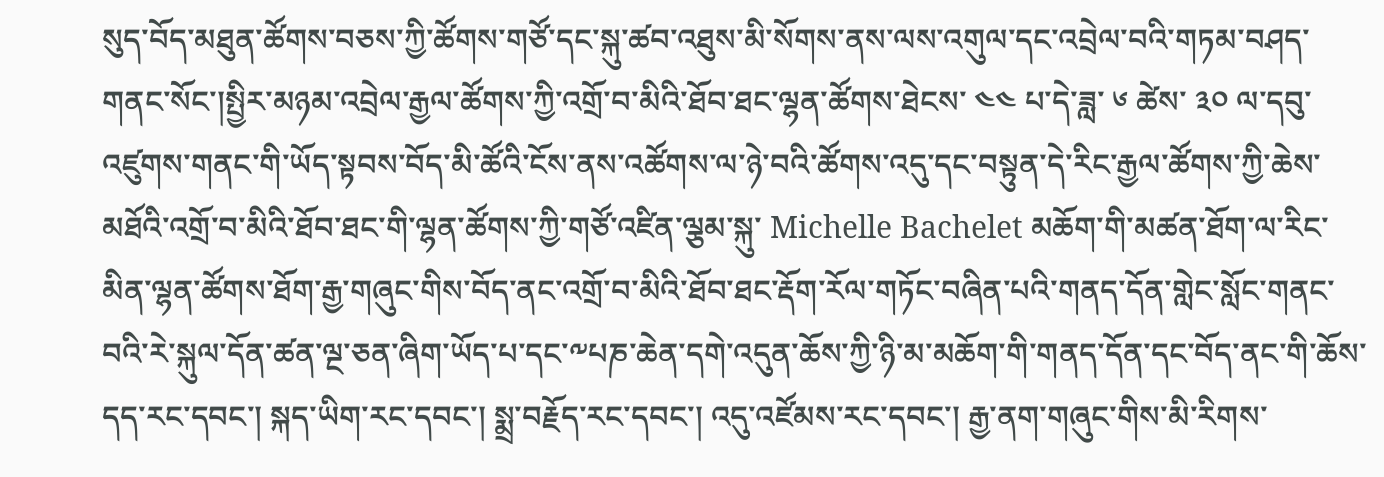སུད་བོད་མཐུན་ཚོགས་བཅས་ཀྱི་ཚོགས་གཙོ་དང་སྐུ་ཚབ་འཐུས་མི་སོགས་ནས་ལས་འགུལ་དང་འབྲེལ་བའི་གཏམ་བཤད་གནང་སོང་།སྤྱིར་མཉམ་འབྲེལ་རྒྱལ་ཚོགས་ཀྱི་འགྲོ་བ་མིའི་ཐོབ་ཐང་ལྷན་ཚོགས་ཐེངས་ ༤༤ པ་དེ་ཟླ་ ༦ ཚེས་ ༣༠ ལ་དབུ་འཛུགས་གནང་གི་ཡོད་སྟབས་བོད་མི་ཚོའི་ངོས་ནས་འཚོགས་ལ་ཉེ་བའི་ཚོགས་འདུ་དང་བསྟུན་དེ་རིང་རྒྱལ་ཚོགས་ཀྱི་ཆེས་མཐོའི་འགྲོ་བ་མིའི་ཐོབ་ཐང་གི་ལྷན་ཚོགས་ཀྱི་གཙོ་འཛིན་ལྕམ་སྐུ་ Michelle Bachelet མཆོག་གི་མཚན་ཐོག་ལ་རིང་མིན་ལྷན་ཚོགས་ཐོག་རྒྱ་གཞུང་གིས་བོད་ནང་འགྲོ་བ་མིའི་ཐོབ་ཐང་རྡོག་རོལ་གཏོང་བཞིན་པའི་གནད་དོན་གླེང་སློང་གནང་བའི་རེ་སྐུལ་དོན་ཚན་ལྔ་ཅན་ཞིག་ཡོད་པ་དང་༸པཎ་ཆེན་དགེ་འདུན་ཆོས་ཀྱི་ཉི་མ་མཆོག་གི་གནད་དོན་དང་བོད་ནང་གི་ཆོས་དད་རང་དབང་། སྐད་ཡིག་རང་དབང་། སྨྲ་བརྗོད་རང་དབང་། འདུ་འཛོམས་རང་དབང་། རྒྱ་ནག་གཞུང་གིས་མི་རིགས་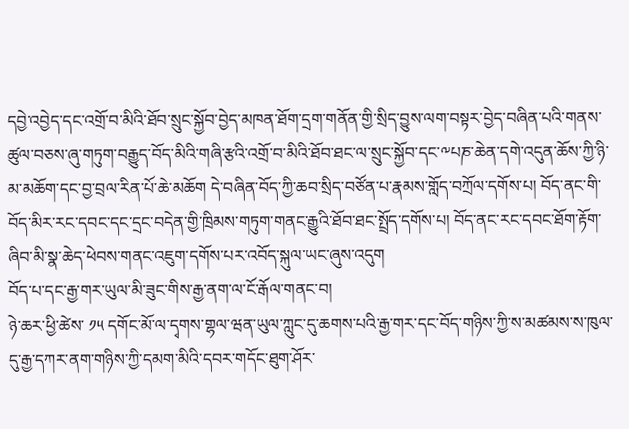དབྱེ་འབྱེད་དང་འགྲོ་བ་མིའི་ཐོབ་སྲུང་སྐྱོབ་བྱེད་མཁན་ཐོག་དྲག་གནོན་གྱི་སྲིད་བྱུས་ལག་བསྟར་བྱེད་བཞིན་པའི་གནས་ཚུལ་བཅས་ཞུ་གཏུག་བརྒྱུད་བོད་མིའི་གཞི་རྩའི་འགྲོ་བ་མིའི་ཐོབ་ཐང་ལ་སྲུང་སྐྱོབ་དང་༸པཎ་ཆེན་དགེ་འདུན་ཆོས་ཀྱི་ཉི་མ་མཆོག་དང་བྱ་བྲལ་རིན་པོ་ཆེ་མཆོག དེ་བཞིན་བོད་ཀྱི་ཆབ་སྲིད་བཙོན་པ་རྣམས་གློད་བཀྲོལ་དགོས་པ། བོད་ནང་གི་བོད་མིར་རང་དབང་དང་དྲང་བདེན་གྱི་ཁྲིམས་གཏུག་གནང་རྒྱུའི་ཐོབ་ཐང་སྤྲོད་དགོས་པ། བོད་ནང་རང་དབང་ཐོག་རྟོག་ཞིབ་མི་སྣ་ཆེད་ཕེབས་གནང་འཇུག་དགོས་པར་འབོད་སྐུལ་ཡང་ཞུས་འདུག
བོད་པ་དང་རྒྱ་གར་ཡུལ་མི་ཟུང་གིས་རྒྱ་ནག་ལ་ངོ་རྒོལ་གནང་བ།
ཉེ་ཆར་ཕྱི་ཚེས་ ༡༥ དགོང་མོ་ལ་དྭགས་གྷལ་ཝན་ཡུལ་ཀླུང་དུ་ཆགས་པའི་རྒྱ་གར་དང་བོད་གཉིས་ཀྱི་ས་མཚམས་ས་ཁུལ་དུ་རྒྱ་དཀར་ནག་གཉིས་ཀྱི་དམག་མིའི་དབར་གདོང་ཐུག་ཤོར་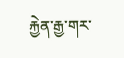རྐྱེན་རྒྱ་གར་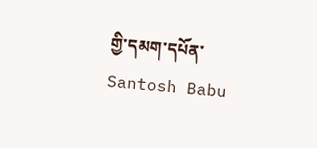གྱི་དམག་དཔོན་ Santosh Babu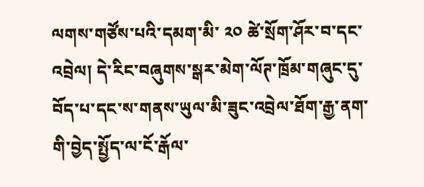ལགས་གཙོས་པའི་དམག་མི་ ༢༠ ཚེ་སྲོག་ཤོར་བ་དང་འབྲེལ། དེ་རིང་བཞུགས་སྒར་མེག་ལོཊ་ཁྲོམ་གཞུང་དུ་བོད་པ་དང་ས་གནས་ཡུལ་མི་ཟུང་འབྲེལ་ཐོག་རྒྱ་ནག་གི་བྱེད་སྤྱོད་ལ་ངོ་རྒོལ་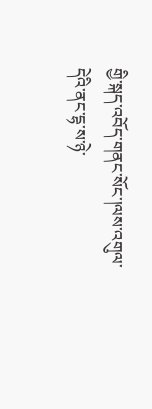གྱི་སྐད་འབོད་གནང་སོང་།ལས་འགུལ་དེའི་ནང་དྷ་ས་ཉེ་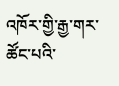འཁོར་གྱི་རྒྱ་གར་ཚོང་པའི་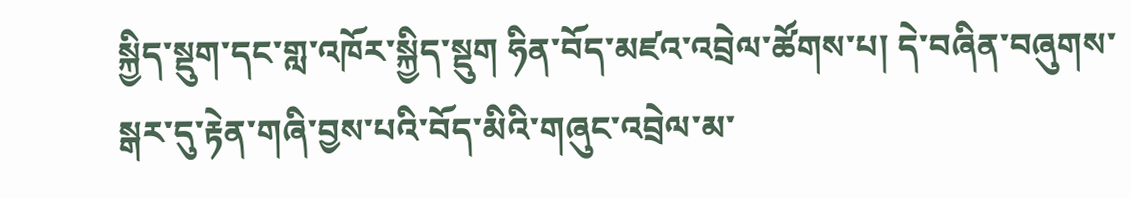སྐྱིད་སྡུག་དང་གླ་འཁོར་སྐྱིད་སྡུག ཧིན་བོད་མཛའ་འབྲེལ་ཚོགས་པ། དེ་བཞིན་བཞུགས་སྒར་དུ་རྟེན་གཞི་བྱས་པའི་བོད་མིའི་གཞུང་འབྲེལ་མ་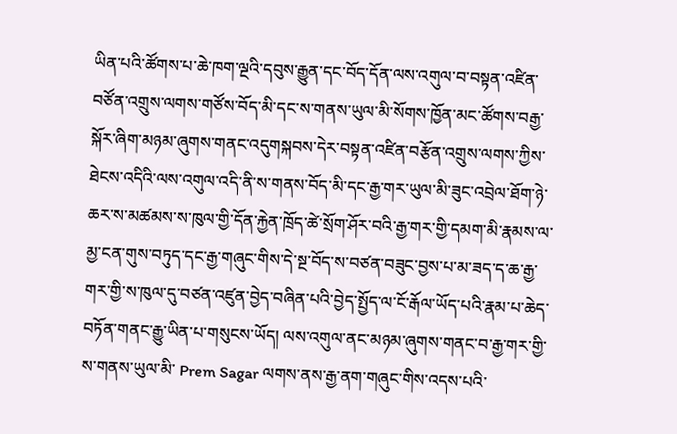ཡིན་པའི་ཚོགས་པ་ཆེ་ཁག་ལྔའི་དབུས་རྒྱུན་དང་བོད་དོན་ལས་འགུལ་བ་བསྟན་འཛིན་བཙོན་འགྲུས་ལགས་གཙོས་བོད་མི་དང་ས་གནས་ཡུལ་མི་སོགས་ཁྱོན་མང་ཚོགས་བརྒྱ་སྐོར་ཞིག་མཉམ་ཞུགས་གནང་འདུགསྐབས་དེར་བསྟན་འཛིན་བརྩོན་འགྲུས་ལགས་ཀྱིས་ཐེངས་འདིའི་ལས་འགུལ་འདི་ནི་ས་གནས་བོད་མི་དང་རྒྱ་གར་ཡུལ་མི་ཟུང་འབྲེལ་ཐོག་ཉེ་ཆར་ས་མཚམས་ས་ཁུལ་གྱི་དོན་རྐྱེན་ཁྲོད་ཚེ་སྲོག་ཤོར་བའི་རྒྱ་གར་གྱི་དམག་མི་རྣམས་ལ་མྱ་ངན་གུས་བཏུད་དང་རྒྱ་གཞུང་གིས་དེ་སྔ་བོད་ས་བཙན་བཟུང་བྱས་པ་མ་ཟད་ད་ཆ་རྒྱ་གར་གྱི་ས་ཁུལ་དུ་བཙན་འཛུན་བྱེད་བཞིན་པའི་བྱེད་སྤྱོད་ལ་ངོ་རྒོལ་ཡོད་པའི་རྣམ་པ་ཆེད་བཏོན་གནང་རྒྱུ་ཡིན་པ་གསུངས་ཡོད། ལས་འགུལ་ནང་མཉམ་ཞུགས་གནང་བ་རྒྱ་གར་གྱི་ས་གནས་ཡུལ་མི་ Prem Sagar ལགས་ནས་རྒྱ་ནག་གཞུང་གིས་འདས་པའི་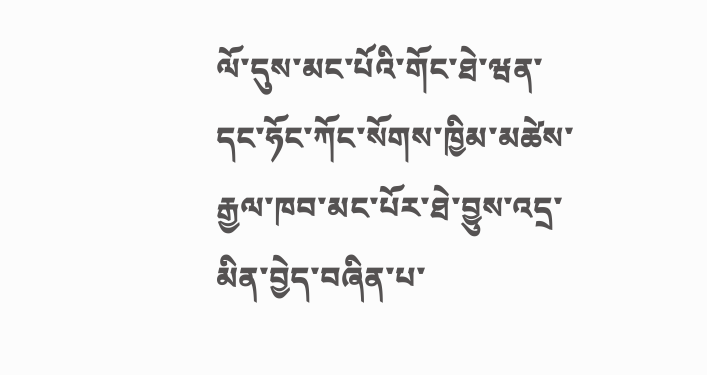ལོ་དུས་མང་པོའི་གོང་ཐེ་ཝན་དང་ཧོང་ཀོང་སོགས་ཁྱིམ་མཚེས་རྒྱལ་ཁབ་མང་པོར་ཐེ་བྱུས་འདྲ་མིན་བྱེད་བཞིན་པ་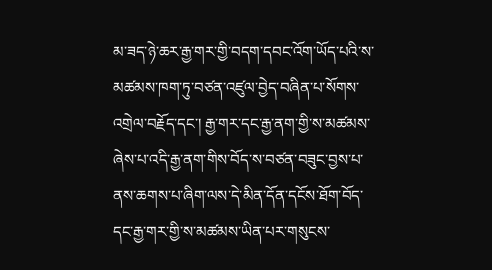མ་ཟད་ཉེ་ཆར་རྒྱ་གར་གྱི་བདག་དབང་འོག་ཡོད་པའི་ས་མཚམས་ཁག་ཏུ་བཙན་འཛུལ་བྱེད་བཞིན་པ་སོགས་འགྲེལ་བརྗོད་དང་། རྒྱ་གར་དང་རྒྱ་ནག་གྱི་ས་མཚམས་ཞེས་པ་འདི་རྒྱ་ནག་གིས་བོད་ས་བཙན་བཟུང་བྱས་པ་ནས་ཆགས་པ་ཞིག་ལས་དེ་མིན་དོན་དངོས་ཐོག་བོད་དང་རྒྱ་གར་གྱི་ས་མཚམས་ཡིན་པར་གསུངས་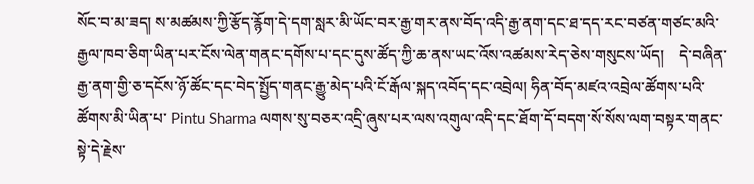སོང་བ་མ་ཟད། ས་མཚམས་ཀྱི་རྩོད་རྙོག་དེ་དག་སླར་མི་ཡོང་བར་རྒྱ་གར་ནས་བོད་འདི་རྒྱ་ནག་དང་ཐ་དད་རང་བཙན་གཙང་མའི་རྒྱལ་ཁབ་ཅིག་ཡིན་པར་ངོས་ལེན་གནང་དགོས་པ་དང་དུས་ཚོད་ཀྱི་ཆ་ནས་ཡང་འོས་འཚམས་རེད་ཅེས་གསུངས་ཡོད།    དེ་བཞིན་རྒྱ་ནག་གྱི་ཅ་དངོས་ཉོ་ཚོང་དང་བེད་སྤྱོད་གནང་རྒྱུ་མེད་པའི་ངོ་རྒོལ་སྐད་འབོད་དང་འབྲེལ། ཧིན་བོད་མཛའ་འབྲེལ་ཚོགས་པའི་ཚོགས་མི་ཡིན་པ་ Pintu Sharma ལགས་སུ་བཅར་འདྲི་ཞུས་པར་ལས་འགུལ་འདི་དང་ཐོག་དོ་བདག་སོ་སོས་ལག་བསྟར་གནང་སྟེ་དེ་རྗེས་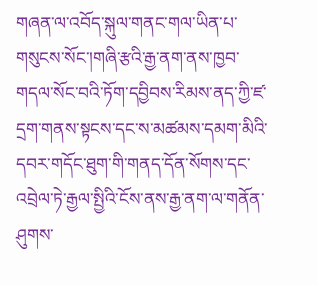གཞན་ལ་འབོད་སྐུལ་གནང་གལ་ཡིན་པ་གསུངས་སོང་།གཞི་རྩའི་རྒྱ་ནག་ནས་ཁྱབ་གདལ་སོང་བའི་ཏོག་དབྱིབས་རིམས་ནད་ཀྱི་ཛ་དྲག་གནས་སྟངས་དང་ས་མཚམས་དམག་མིའི་དབར་གདོང་ཐུག་གི་གནད་དོན་སོགས་དང་འབྲེལ་ཏེ་རྒྱལ་སྤྱིའི་ངོས་ནས་རྒྱ་ནག་ལ་གནོན་ཤུགས་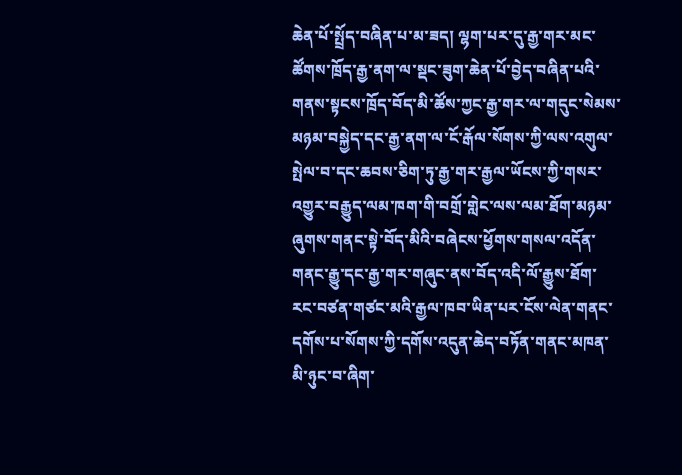ཆེན་པོ་སྤྲོད་བཞིན་པ་མ་ཟད། ལྷག་པར་དུ་རྒྱ་གར་མང་ཚོགས་ཁྲོད་རྒྱ་ནག་ལ་སྡང་ཟུག་ཆེན་པོ་བྱེད་བཞིན་པའི་གནས་སྟངས་ཁྲོད་བོད་མི་ཚོས་ཀྱང་རྒྱ་གར་ལ་གདུང་སེམས་མཉམ་བསྐྱེད་དང་རྒྱ་ནག་ལ་ངོ་རྒོལ་སོགས་ཀྱི་ལས་འགུལ་སྤེལ་བ་དང་ཆབས་ཅིག་ཏུ་རྒྱ་གར་རྒྱལ་ཡོངས་ཀྱི་གསར་འགྱུར་བརྒྱུད་ལམ་ཁག་གི་བགྲོ་གླེང་ལས་ལམ་ཐོག་མཉམ་ཞུགས་གནང་སྟེ་བོད་མིའི་བཞེངས་ཕྱོགས་གསལ་འདོན་གནང་རྒྱུ་དང་རྒྱ་གར་གཞུང་ནས་བོད་འདི་ལོ་རྒྱུས་ཐོག་རང་བཙན་གཙང་མའི་རྒྱལ་ཁབ་ཡིན་པར་ངོས་ལེན་གནང་དགོས་པ་སོགས་ཀྱི་དགོས་འདུན་ཆེད་བཏོན་གནང་མཁན་མི་ཉུང་བ་ཞིག་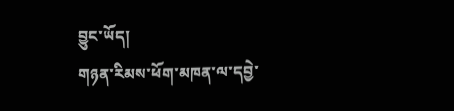བྱུང་ཡོད།
གཉན་རིམས་ཕོག་མཁན་ལ་དབྱེ་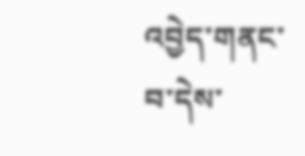འབྱེད་གནང་བ་དེས་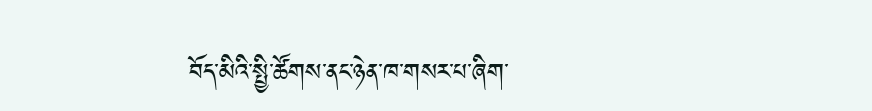བོད་མིའི་སྤྱི་ཚོགས་ནང་ཉེན་ཁ་གསར་པ་ཞིག་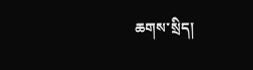ཆགས་སྲིད།